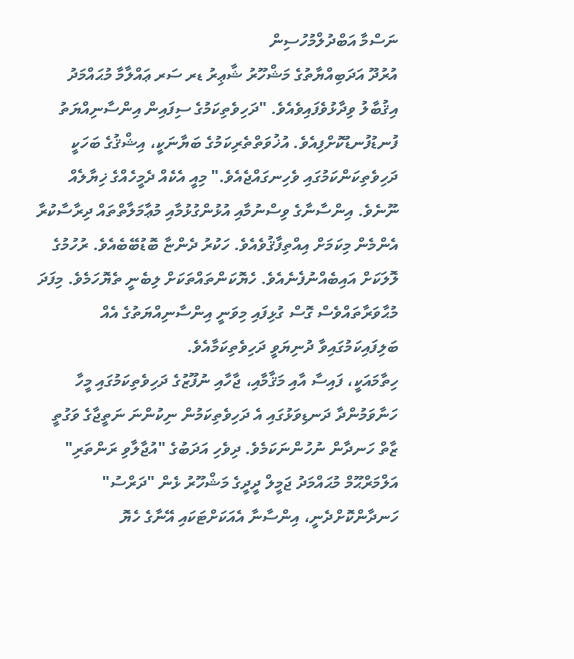ނަސްމާ އަބްދުލްމުހުސިން
އުރުދޫ އަދަބިއްޔާތުގެ މަޝްހޫރު ޝާޢިރު ޑރ ސަރ ޢައްލާމާ މުޙައްމަދު އިޤުބާލު ވިދާޅުވެފައިވެއެވެ. "ދަހިވެތިކަމުގެ ސިފައިން އިންސާނިއްޔަތު ފުނޑުފުނޑުކޮށްފިއެވެ. އުޚުވަތްތެރިކަމުގެ ބަޔާނަކީ، އިޝްޤުގެ ބަހަކީ ދަހިވެތިކަންކަމުގައި ވެހިނގައްޖެއެވެ." މިއީ އެކެއް ދެމީހެއްގެ ޚިޔާލެއް ނޫނެވެ. އިންސާނާގެ ވިސްނުމާއި އުޅުންގުޅުމާއި މުޢާމަލާތްތައް ދިރާސާކުރާ އެންމެން މިކަމަށް އިއްތިފާޤުވެއެވެ. ހަކުރު ދެންޏާ ބޮޑުބޭބެއެވެ. ރުހުމުގެ ލޮލަކަށް އައިބެއްނުފެނެއެވެ. ހެޔޮކަންތައްތަކަށް ލިބެނީ ތެޔޮހަމެވެ. މިފަދަ މުޙާވަރާތައްވެސް ގޮސް ގުޅިފައި މިވަނީ އިންސާނިއްޔަތުގެ އެއް ބަލިފައިކަމުގައިވާ ދުނިޔަވީ ދަހިވެތިކަމާއެވެ.
ހިތާމައަކީ، ފައިސާ އާއި މަޤާމާއި، ޖާހާއި ނުފޫޒުގެ ދަހިވެތިކަމުގައި މީހާ ހަނާވަމުންދާ ދަނޑިވަޅުގައި އެ ދަހިވެތިކަމުން ނިކުންނަ ނަތީޖާގެ ވަގުތީ ޒާތް ހަނދާން ނުހުންނަކަމެވެ. ދިވެހި އަދަބުގެ "އުޖާލާވި ރަންތަރި" އަލްމަރްޙޫމް މުޙައްމަދު ޖަމީލް ދީދީގެ މަޝްހޫރު ޅެން "ދަރްސު" ހަނދާންކޮށްދެނީ، އިންސާނާ އެއަކަށްޓަކައި އޭނާގެ ހެޔޮ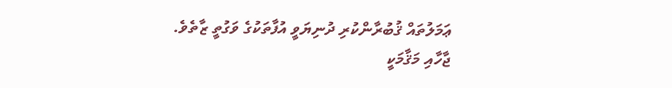ޢަމަލުތައް ޤުބުރާންކުރި ދުނިޔަވީ އުފާތަކުގެ ވަގުތީ ޒާތެވެ. ޖާހާއި މަޤާމަކީ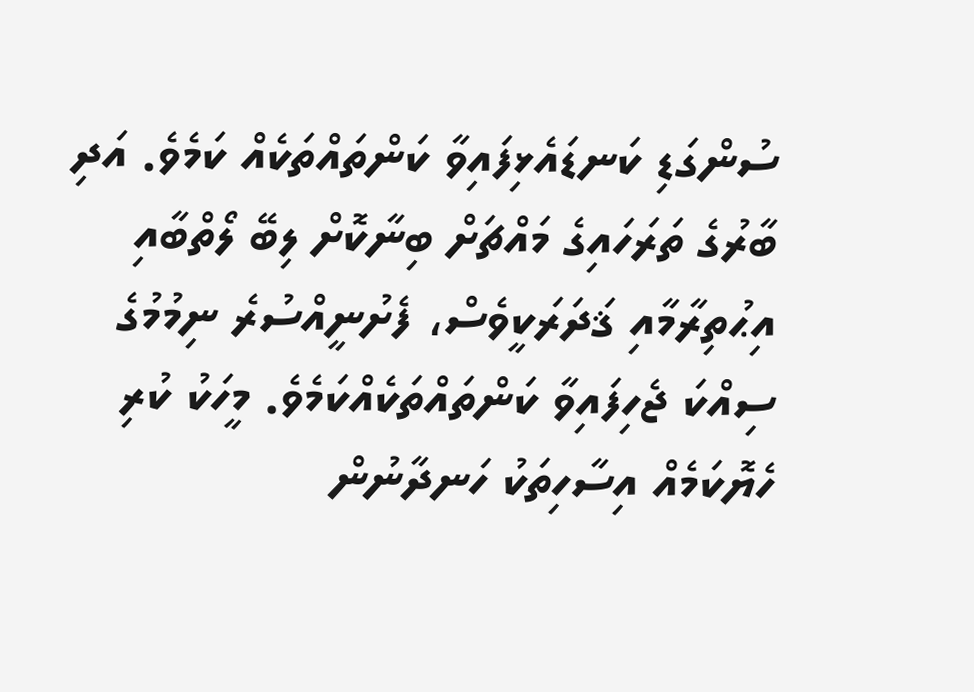ސުންގަޑި ކަނޑައެޅިފައިވާ ކަންތައްތަކެއް ކަމެވެ. އަދި ބާރުގެ ތަރަހައިގެ މައްޗަށް ބިނާކޮށް ލިބޭ ލޯތްބާއި އިޙުތިރާމާއި ޤަދަރަކީވެސް، ފެށުނީއްސުރެ ނިމުމުގެ ސިއްކަ ޖެހިފައިވާ ކަންތައްތަކެއްކަމެވެ. މީހަކު ކުރި ހެޔޮކަމެއް އިސާހިތަކު ހަނދާނުން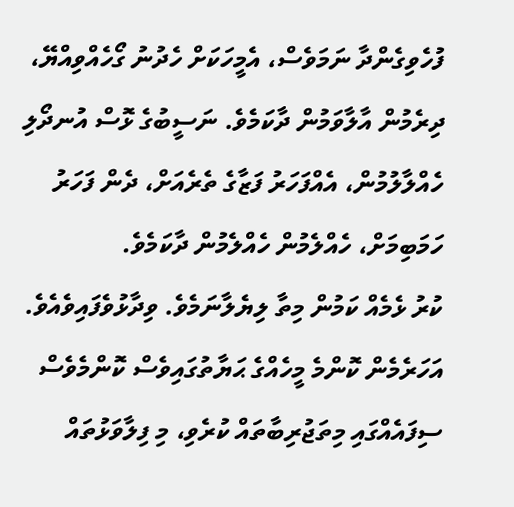ފުހެވިގެންދާ ނަމަވެސް، އެމީހަކަށް ހެދުނު ގޯހެއްވިއްޔޭ، ދިރެމުން އާލާވަމުން ދާކަމެވެ. ނަސީބުގެ ޅޮސް އުނދޯލި ހެއްލާލުމުން، އެއްފަހަރު ފަޒާގެ ތެރެއަށް، ދެން ފަހަރު ހަމަބިމަށް، ހެއްލެމުން ހެއްލެމުން ދާކަމެވެ.
ކުރު ޅެމެއް ކަމުން މިތާ ލިޔެލާނަމެވެ. ވިދާޅުވެފައިވެއެވެ.
އަހަރެމެން ކޮންމެ މީހެއްގެ ޙަޔާތުގައިވެސް ކޮންމެވެސް ސިފައެއްގައި މިތަޖުރިބާތައް ކުރެވި، މި ފިލާވަޅުތައް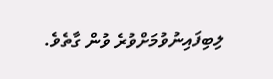ލިބިފައިނުވުމަށްވުރެ ވުން ގާތެވެ.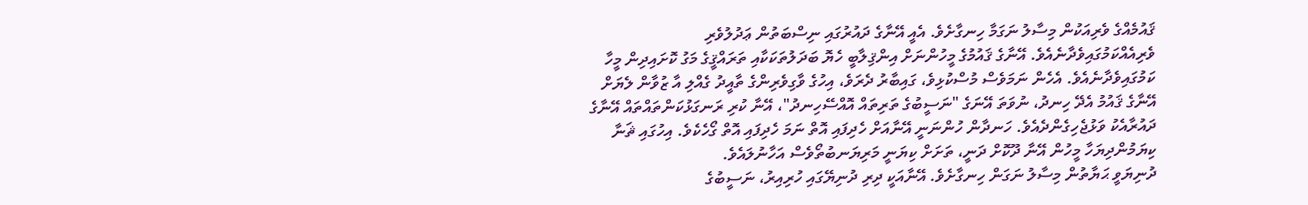ޤައުމެއްގެ ވެރިއަކުން މިސާލު ނަގަމާ ހިނގާށެވެ. އެއީ އޭނާގެ ދައުރުގައި ނިސްބަތުން ޢަދުލުވެރި ވެރިއެއްކަމުގައިވެދާނެއެވެ. އޭނާގެ ޤައުމުގެ މީހުންނަށް އިންޤިލާބީ ހެޔޮ ބަދަލުތަކަކާއި ތަރައްޤީގެ މަގު ކޮށައިދިން މީހާ ކަމުގައިވެދާނެއެވެ. އެހެން ނަމަވެސް މުސްކުޅިވެ، ގައިބާރު ދެރަވެ، އިހުގެ ވާގިވެރިންގެ ތާއީދު ގެއްލި އާ ޒުވާން ލެޔަށް އޭނާގެ ޤައުމު އެދޭ ހިނދު، ނުވަތަ އޭނަގެ "ނަސީބުގެ ތަރިތައް އޮއްސޭހިނދު"، އޭނާ ކުރި ރަނގަޅުކަންތައްތައް އޭނާގެ ދައުރާއެކު ވަޅުޖެހިގެންދެއެވެ. ހަނދާން ހުންނަނީ އޭނާއަށް ހެދިފައި އޮތް ނަމަ ހެދިފައި އޮތް ގޯހެކެވެ. އިހުގައި ޘަނާ ކިޔަމުންދިޔަހާ މީހުން އޭނާ ދޫކޮށް ދަނީ، ތަށަށް ކިޔަނީ މަރިޔަނބުތޯވެސް އަހާނުލައެވެ.
ދުނިޔަވީ ޙަޔާތުން މިސާލު ނަގަން ހިނގާށެވެ. އޭނާއަކީ ދިރި ދުނިޔޭގައި ހުރިއިރު، ނަސީބުގެ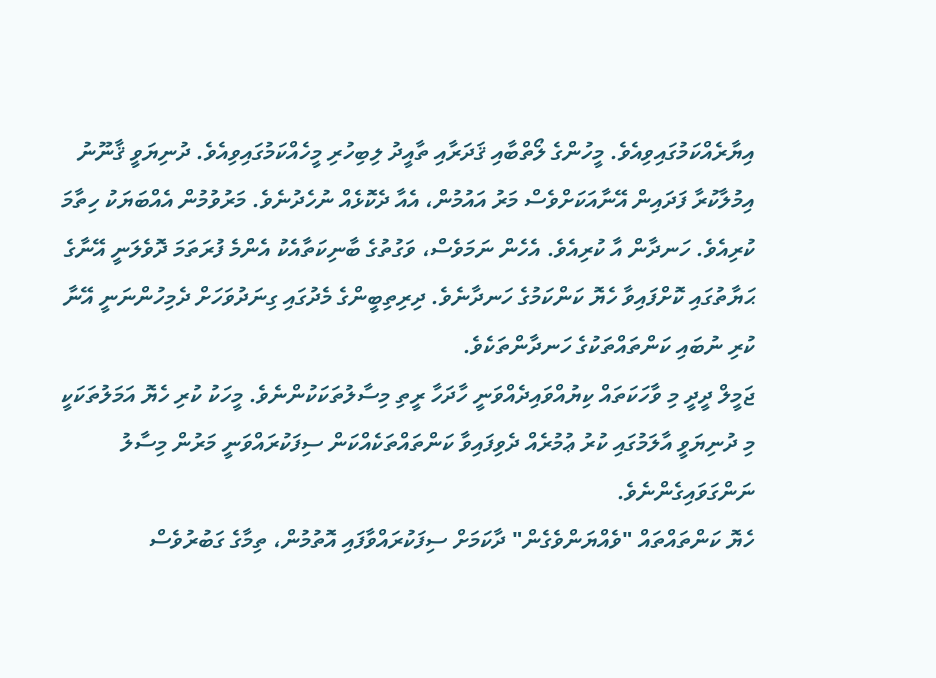އިޔާރެއްކަމުގައިވިއެވެ. މީހުންގެ ލޯތްބާއި ޤަދަރާއި ތާއީދު ލިބިހުރި މީހެއްކަމުގައިވިއެވެ. ދުނިޔަވީ ޤާނޫނު އިމުލާކުރާ ފަދައިން އޭނާއަކަށްވެސް މަރު އައުމުން، އެއާ ދެކޮޅެއް ނުހެދުނެވެ. މަރުވުމުން އެއްބަޔަކު ހިތާމަ ކުރިއެވެ. ހަނދާން އާ ކުރިއެވެ. އެހެން ނަމަވެސް، ވަގުތުގެ ބާނިކަތާއެކު އެންމެ ފުރަތަމަ ދޮވެލަނީ އޭނާގެ ޙަޔާތުގައި ކޮށްފައިވާ ހެޔޮ ކަންކަމުގެ ހަނދާނެވެ. ދިރިތިބީންގެ މެދުގައި ގިނަދުވަހަށް ދެމިހުންނަނީ އޭނާ ކުރި ނުބައި ކަންތައްތަކުގެ ހަނދާންތަކެވެ.
ޖަމީލް ދީދީ މި ވާހަކަތައް ކިޔުއްވައިދެއްވަނީ ހާދަހާ ރީތި މިސާލުތަކަކުންނެވެ. މީހަކު ކުރި ހެޔޮ އަމަލުތަކަކީ މި ދުނިޔަވީ އާލަމުގައި ކުރު ޢުމުރެއް ދެވިފައިވާ ކަންތައްތަކެއްކަން ސިފަކުރައްވަނީ މަރުން މިސާލު ނަންގަވައިގެންނެވެ.
ހެޔޮ ކަންތައްތައް "ވެއްޔަންވެގެން" ދާކަމަށް ސިފަކުރައްވާފައި އޮތުމުން، ތިމާގެ ގަބުރުވެސް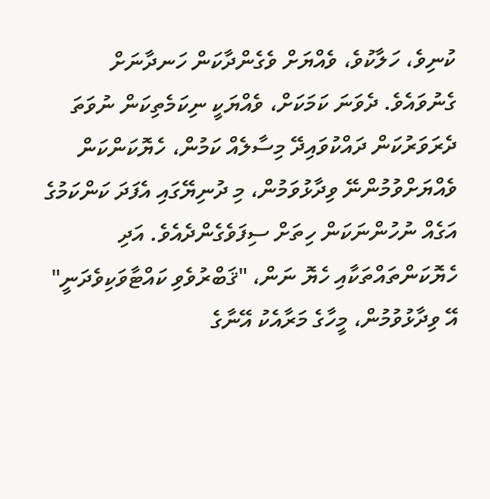ކުނިވެ، ހަލާކުވެ، ވެއްޔަށް ވެގެންދާކަން ހަނދާނަށް ގެނުވައެވެ. ދެވަނަ ކަމަކަށް، ވެއްޔަކީ ނިކަމެތިކަން ނުވަތަ ދެރަވަރުކަން ދައްކުވައިދޭ މިސާލެއް ކަމުން، ހެޔޮކަންކަން ވެއްޔަށްވުމުންނޭ ވިދާޅުވަމުން، މި ދުނިޔޭގައި އެފަދަ ކަންކަމުގެ އަގެއް ނުހުންނަކަން ހިތަށް ސިފަވެގެންދެއެވެ. އަދި ހެޔޮކަންތައްތަކާއި ހެޔޮ ނަން، "ޤަބްރުވެވި ކައްޓާވަކިވެދަނީ" އޭ ވިދާޅުވުމުން، މީހާގެ މަރާއެކު އޭނާގެ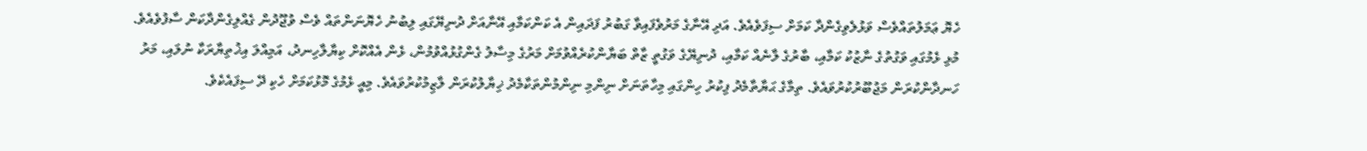ހެޔޮ ޢަމަލުތައްވެސް ވަޅުލެވިގެންދާ ކަމަށް ސިފަވެއެވެ. އަދި އޭނާގެ މަރުވެފައިވާ ގަބުރު ފަދައިން އެ ކަންކަމާއި އޭނާއަށް ދުނިޔޭގައި ލިބުނު ހެޔޮނަންތައް ވެސް ވުޖޫދުން ގެއްލިގެންދާކަން ސާފުވެއެވެ.
މުޅި ޅެމުގައި ވަގުތުގެ ނާޒުކު ކަމާއި، ބާރުގެ ލާނެއް ކަމާއި، ދުނިޔޭގެ ވަގުތީ ޒާތް ބަޔާންކުރެއްވުމަށް މަރުގެ މިސާލު ގެންގުޅުއްވުމުން، ޅެން އެއްކޮށް ކިޔާލާހިނދު، އަމިއްލަ އިޚުތިޔާރަކާ ނުލައި، މަރު ހަނދާންކުރަން މަޖުބޫރުކުރުވައެވެ. ތިމާގެ ޙަޔާތާމެދު ފިކުރު ހިންގައި މިހާތަނަށް ނިންމި ނިންމުންތަކާމެދު ޚިޔާލުކުރަން ލާޒިމުކުރުވައެވެ. މިއީ ޅެމުގެ މޮޅުކަމަށް ހެކި ދޭ ސިފައެކެވެ.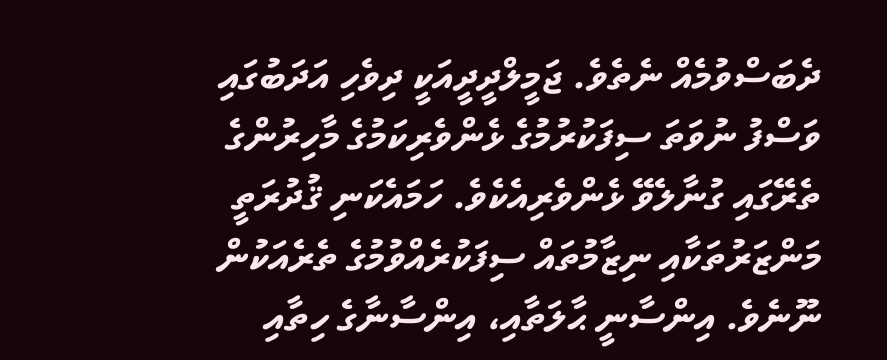ދެބަސްވުމެއް ނެތެވެ. ޖަމީލްދީދީއަކީ ދިވެހި އަދަބުގައި ވަސްފު ނުވަތަ ސިފަކުރުމުގެ ޅެންވެރިކަމުގެ މާހިރުންގެ ތެރޭގައި ގުނާލެވޭ ޅެންވެރިއެކެވެ. ހަމައެކަނި ޤުދުރަތީ މަންޒަރުތަކާއި ނިޒާމުތައް ސިފަކުރެއްވުމުގެ ތެރެއަކުން ނޫނެވެ. އިންސާނީ ޙާލަތާއި، އިންސާނާގެ ހިތާއި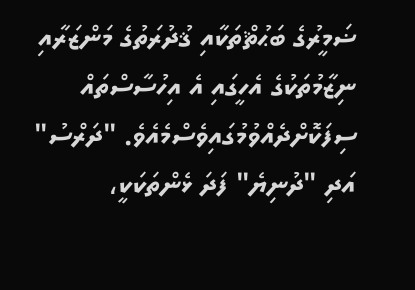ޟަމީރުގެ ބަޙުޘްތަކާއި ޤުދުރަތުގެ މަންޒަރާއި ނިޒާމުތަކުގެ އެހީގައި އެ އިހުސާސްތައް ސިފަކޮށްދެއްވުމުގައިވެސްމެއެވެ. "ދަރްސު" އަދި "ދުނިޔެ" ފަދަ ޅެންތަކަކީ،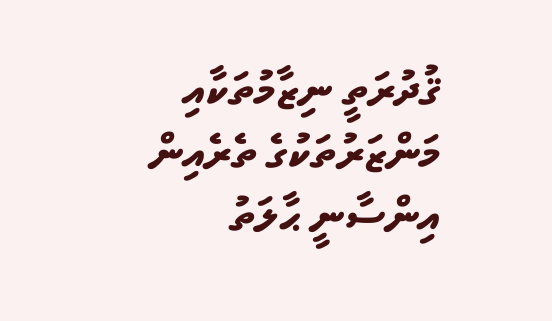ޤުދުރަތީ ނިޒާމުތަކާއި މަންޒަރުތަކުގެ ތެރެއިން އިންސާނީ ޙާލަތު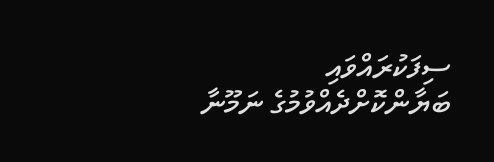ސިފަކުރައްވައި ބަޔާންކޮށްދެއްވުމުގެ ނަމޫނާ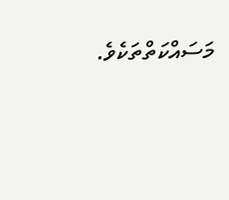މަސައްކަތްތަކެވެ.